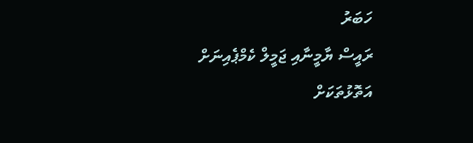ހަބަރު
ރައީސް ޔާމީނާއި ޖަމީލް ކެމްޕެއިނަށް އަތޮޅުތަކަށް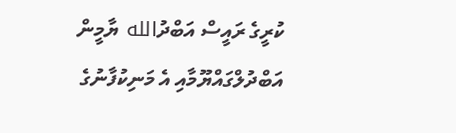ކުރީގެ ރައީސް އަބްދުالله ޔާމީން އަބްދުލްގައްޔޫމާއި އެ މަނިކުފާނުގެ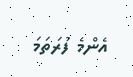އެންމެ ފުރަތަމަ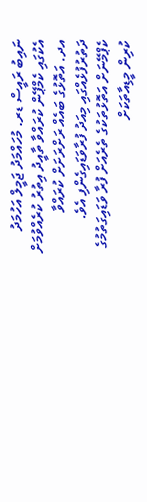ނައިބު ރައީސް ޑރ. މުހައްމަދު ޖަމީލް އަހުމަދު އެކުގައި ކެމްޕޭން ކުރައްވާ ތާއީދު އިތުރު ކުރެއްވުމަށް އދ. އަތޮޅުގެ ބައެއް ރަށްރަށަށް ކުރައްވާ ދަތުރުފުޅެއްގައި މިއަދު ފުރާވަޑައިގެންފި އެވެ.
ކެޕްމޭނަށް އަތޮޅުތަކުގެ ތެރެއަށް ފުރާ ވަޑައިގަތުމުގެ ކުރިން މީޑިއާތަކަށް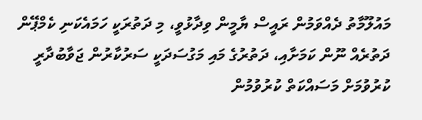މައުލޫމާތު ދެއްވަމުން ރައީސް ޔާމީން ވިދާޅުވީ، މި ދަތުރަކީ ހަމައެކަނި ކެމްޕޭން ދަތުރެއް ނޫން ކަމަށާއި، ދަތުރުގެ މައި މަގުސަދަކީ ސަރުކާރުން ޖަވާބުދާރީ ކުރުވުމަށް މަސައްކަތް ކުރުވުމުން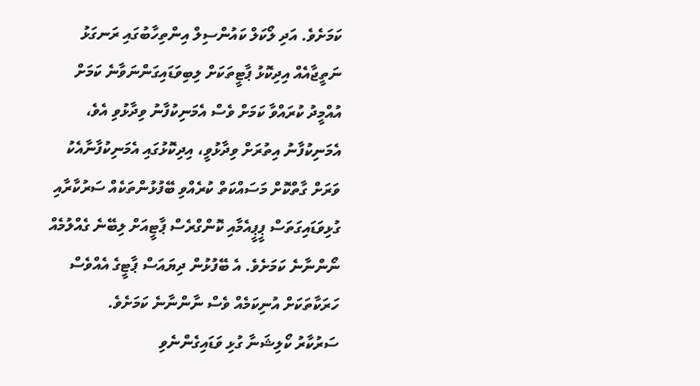ކަމަށެވެ. އަދި ލޯކަލް ކައުންސިލް އިންތިހާބުގައި ރަނގަޅު ނަތީޖާއެއް އިދިކޮޅު ޕާޓީތަކަށް ލިބިވަޑައިގަންނަވާނެ ކަމަށް އުއްމީދު ކުރައްވާ ކަމަށް ވެސް އެމަނިކުފާނު ވިދާޅުވި އެވެ،
އެމަނިކުފާނު އިތުރަށް ވިދާޅުވީ، އިދިކޮޅުގައި އެމަނިކުފާނާއެކު ވަރަށް ގާތްކޮށް މަސައްކަތް ކުރެއްވި ބޭފުޅުންތަކެއް ސަރުކާރާއި ގުޅިވަޑައިގަތަސް ޕީޕީއެމާއި ކޮންގްރެސް ޕާޓީއަށް ލިބޭނެ ގެއްލުމެއް ނޯންނާނެ ކަމަށެވެ. އެ ބޭފުޅުން ދިޔައަސް ޕާޓީގެ އެއްވެސް ހަރަކާތަކަށް އުނިކަމެއް ވެސް ނާންނާނެ ކަމަށެވެ.
ސަރުކާރު ކޯލިޝަނާ ގުޅި ވަޑައިގެންނެވި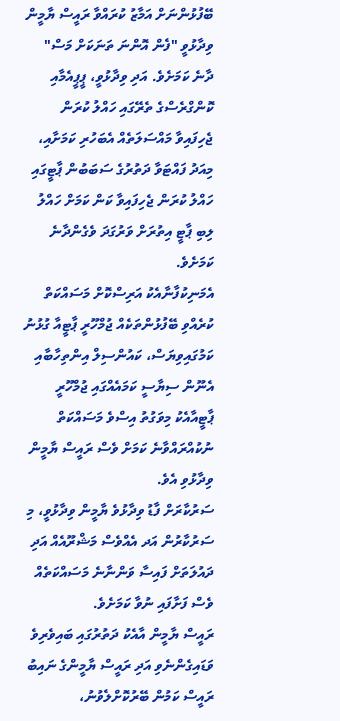ބޭފުޅުންނަށް އަމާޒު ކުރައްވާ ރައީސް ޔާމީން ވިދާޅުވީ "ފެން އޮންނަ ތަނަކަށް މަސް" ދާނެ ކަމަށެވެ. އަދި ވިދާޅުވީ، ޕީޕީއެމާއި ކޮންގްރެސްގެ ތެރޭގައި ހައްލު ކުރަން ޖެހިފައިވާ މައްސަލަތެއް އެބަހުރި ކަމަށާއި، މިއަދު ފައްޓަވާ ދަތުރުގެ ސަބަބުން ޕާޓީގައި ހައްލު ކުރަން ޖެހިފައިވާ ކަން ކަމަށް ހައްލު ލިބި ޕާޓީ އިތުރަށް ވަރުގަދަ ވެގެންދާނެ ކަމަށެވެ.
އެމަނިކުފާނާއެކު އަރިސްކޮށް މަސައްކަތް ކުރެއްވި ބޭފުޅުންތަކެއް ޖުމްހޫރީ ޕާޓީއާ ގުޅުނު ކަމުގައިވިޔަސް، ކައުންސިލް އިންތިހާބާއި އެނޫން ސިޔާސީ ކަމައެއްގައި ޖުމްހޫރީ ޕާޓީއާއެކު މިވަގުތު އިސްވެ މަސައްކަތް ނުކުއްރައްވާނެ ކަމަށް ވެސް ރައީސް ޔާމީން ވިދާޅުވި އެވެ.
ސަރުކާރަށް ފާޑު ވިދާޅުވެ ޔާމީން ވިދާޅުވީ، މި ސަރުކާރުން އަދ އެއްވެސް މަޝްރޫއެއް އަދި ދައުލަތަށް ފައިސާ ވަންނާނެ މަސައްކަތެއް ވެސް ފަށާފައި ނުވާ ކަމަށެވެ.
ރައީސް ޔާމީން އާއެކު ދަތުރުގައި ބައިވެރިވެ ވަޑައިގެންނެވި އަދި ރައީސް ޔާމީންގެ ނައިބު ރައީސް ކަމުން ބޭރުކޮށްލެވުނު،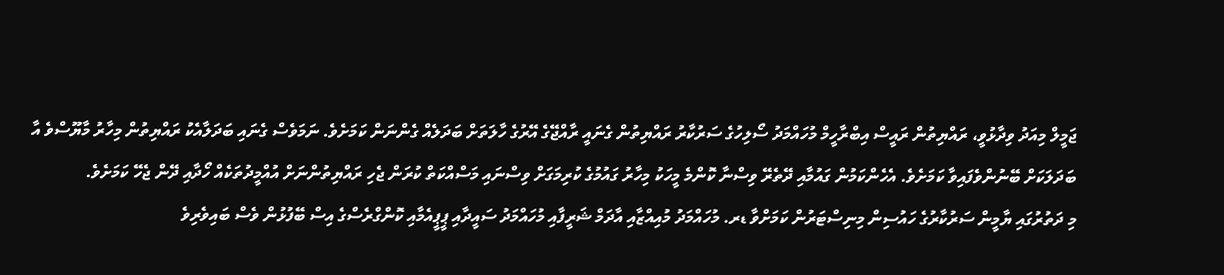ޖަމީލް މިއަދު ވިދާޅުވީ، ރައްޔިތުން ރައީސް އިބްރާހީމް މުހައްމަދު ސޯލިހުގެ ސަރުކާރު ރައްޔިތުން ގެނައީ ރާއްޖޭގެ އޭރުގެ ހާލަތަށް ބަދަލެއް ގެންނަން ކަމަށެވެ. ނަމަވެސް ގެނައި ބަދަލާއެކު ރައްޔިތުން މިހާރު މާޔޫސްވެ އާ ބަދަލަކަށް ބޭނުންވެފައިވާ ކަމަށެވެ. އެހެންކަމުން ގައުމާއި ދޭތެރޭ ވިސްނާ ކޮންމެ މީހަކު މިހާރު ގައުމުގެ ކުރިމަގަށް ވިސްނައި މަސްއްކަތް ކުރަން ޖެހި ރައްޔިތުންނަށް އުއްމީދުތަކެއް ހޯދާއި ދޭން ޖެހޭ ކަމަށެވެ.
މި ދަތުރުގައި ޔާމީން ސަރުކާރުގެ ހައުސިން މިނިސްޓަރުން ކަމަށްވާ ޑރ. މުހައްމަދު މުއިއްޒާއި އާދަމް ޝަރީފާއި މުހައްމަދު ސައީދާއި ޕީޕީއެމާއި ކޮންގްރެސްގެ އިސް ބޭފުޅުން ވެސް ބައިވެރިވެ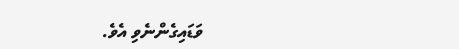ވަޑައިގެންނެވި އެވެ.